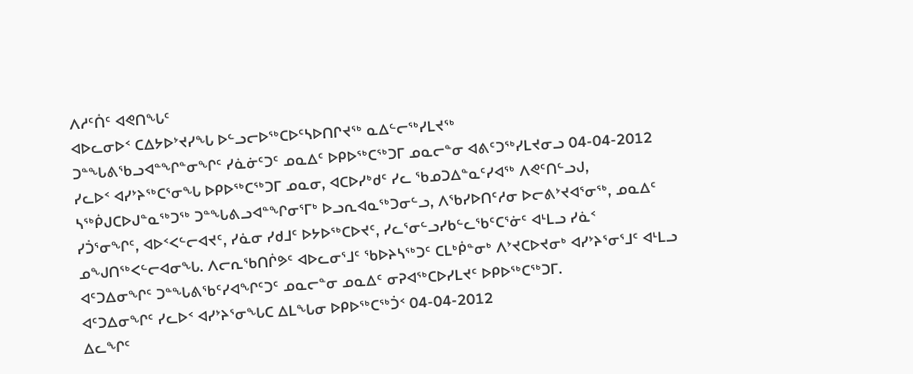ᐱᓱᑦᑏᑦ ᐊᕙᑎᖓᑦ
ᐊᐅᓚᓂᐅᑉ ᑕᐃᔭᐅᔾᔪᓯᖓ ᐅᓪᓗᓕᐅᖅᑕᐅᑦᓴᐅᑎᒋᔪᖅ ᓇᐃᓪᓕᖅᓯᒪᔪᖅ
ᑐᓐᖓᕕᖃᓗᐊᓐᖏᓐᓂᖏᑦ ᓯᓈᓃᑦᑐᑦ ᓄᓇᐃᑦ ᐅᑭᐅᖅᑕᖅᑐᒥ ᓄᓇᓕᓐᓂ ᐊᕕᑦᑐᖅᓯᒪᔪᓂᓗ 04-04-2012
ᓯᓚᐅᑉ ᐊᓯᔾᔨᖅᑕᕐᓂᖓ ᐅᑭᐅᖅᑕᖅᑐᒥ ᓄᓇᓂ, ᐊᑕᐅᓯᒃᑯᑦ ᓯᓚ ᖃᓄᑐᐃᓐᓇᑦᓯᐊᖅ ᐱᕙᑦᑎᓪᓗᒍ, ᓴᖅᑮᒍᑕᐅᒍᓐᓇᖅᑐᖅ ᑐᓐᖓᕕᓗᐊᓐᖏᓂᕐᒥᒃ ᐅᓗᕆᐊᓇᖅᑐᓂᓪᓗ, ᐱᖃᓯᐅᑎᑦᓱᓂ ᐅᓕᕕᔾᔪᐊᕐᓂᖅ, ᓄᓇᐃᑦ ᓯᑑᕐᓂᖏᑦ, ᐊᐅᑉᐸᓪᓕᐊᔪᑦ, ᓯᓈᓂ ᓯᑯᒧᑦ ᐅᔭᐅᖅᑕᐅᔪᑦ, ᓯᓚᕐᓂᓪᓗᓯᑲᓪᓚᖃᑦᑕᕐᓃᑦ ᐊᒻᒪᓗ ᓯᓈᑉ ᓄᖑᑎᖅᐸᓪᓕᐊᓂᖓ. ᐱᓕᕆᖃᑎᒌᕗᑦ ᐊᐅᓚᓂᕐᒧᑦ ᖃᐅᔨᓴᖅᑐᑦ ᑕᒪᒃᑮᓐᓂᒃ ᐱᔾᔪᑕᐅᔪᓂᒃ ᐊᓯᔾᔨᕐᓂᕐᒧᑦ ᐊᒻᒪᓗ ᐊᑦᑐᐃᓂᖏᑦ ᑐᓐᖓᕕᖃᑦᓯᐊᖏᑦᑐᑦ ᓄᓇᓕᓐᓂ ᓄᓇᐃᑦ ᓂᕈᐊᖅᑕᐅᓯᒪᔪᑦ ᐅᑭᐅᖅᑕᖅᑐᒥ.
ᐊᑦᑐᐃᓂᖏᑦ ᓯᓚᐅᑉ ᐊᓯᔾᔨᕐᓂᖓᑕ ᐃᒪᖓᓂ ᐅᑭᐅᖅᑕᖅᑑᑉ 04-04-2012
ᐃᓚᖏᑦ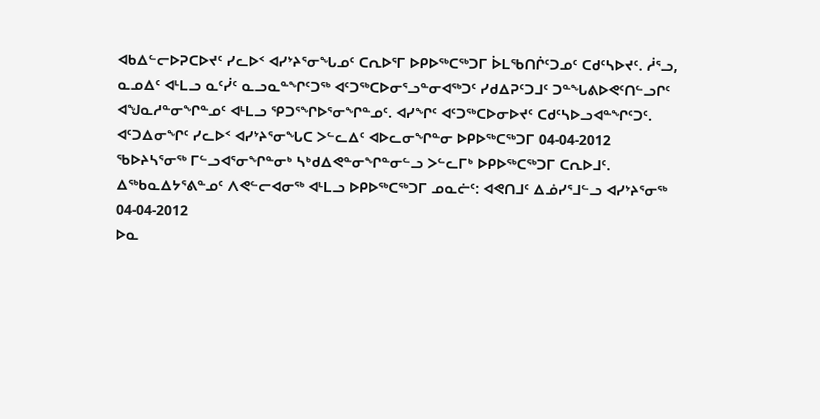ᐊᑲᐃᓪᓕᐅᕈᑕᐅᔪᑦ ᓯᓚᐅᑉ ᐊᓯᔾᔨᕐᓂᖓᓄᑦ ᑕᕆᐅᕐᒥ ᐅᑭᐅᖅᑕᖅᑐᒥ ᐆᒪᖃᑎᒌᑦᑐᓄᑦ ᑕᑯᑦᓴᐅᔪᑦ. ᓲᕐᓗ, ᓇᓄᐃᑦ ᐊᒻᒪᓗ ᓇᑦᓰᑦ ᓇᓗᓇᓐᖏᑦᑐᖅ ᐊᑦᑐᖅᑕᐅᓂᕐᓗᓐᓂᐊᖅᑐᑦ ᓯᑯᐃᕈᑦᑐᒧᑦ ᑐᓐᖓᕕᐅᕙᑦᑎᓪᓗᒋᑦ ᐊᖑᓇᓱᓐᓂᖏᓐᓄᑦ ᐊᒻᒪᓗ ᕿᑐᕐᖏᐅᕐᓂᖏᓐᓄᑦ. ᐊᓯᖏᑦ ᐊᑦᑐᖅᑕᐅᓂᐅᔪᑦ ᑕᑯᑦᓴᐅᓗᐊᓐᖏᑦᑐᑦ.
ᐊᑦᑐᐃᓂᖏᑦ ᓯᓚᐅᑉ ᐊᓯᔾᔨᕐᓂᖓᑕ ᐳᓪᓚᐃᑦ ᐊᐅᓚᓂᖏᓐᓂ ᐅᑭᐅᖅᑕᖅᑐᒥ 04-04-2012
ᖃᐅᔨᓴᕐᓂᖅ ᒥᓪᓗᐊᕐᓂᖏᓐᓂᒃ ᓴᒃᑯᐃᕙᓐᓂᖏᓐᓂᓪᓗ ᐳᓪᓚᒥᒃ ᐅᑭᐅᖅᑕᖅᑐᒥ ᑕᕆᐅᒧᑦ.
ᐃᖅᑲᓇᐃᔭᕐᕕᓐᓄᑦ ᐱᕙᓪᓕᐊᓂᖅ ᐊᒻᒪᓗ ᐅᑭᐅᖅᑕᖅᑐᒥ ᓄᓇᓖᑦ: ᐊᕙᑎᒧᑦ ᐃᓅᓯᕐᒧᓪᓗ ᐊᓯᔾᔨᕐᓂᖅ 04-04-2012
ᐅᓇ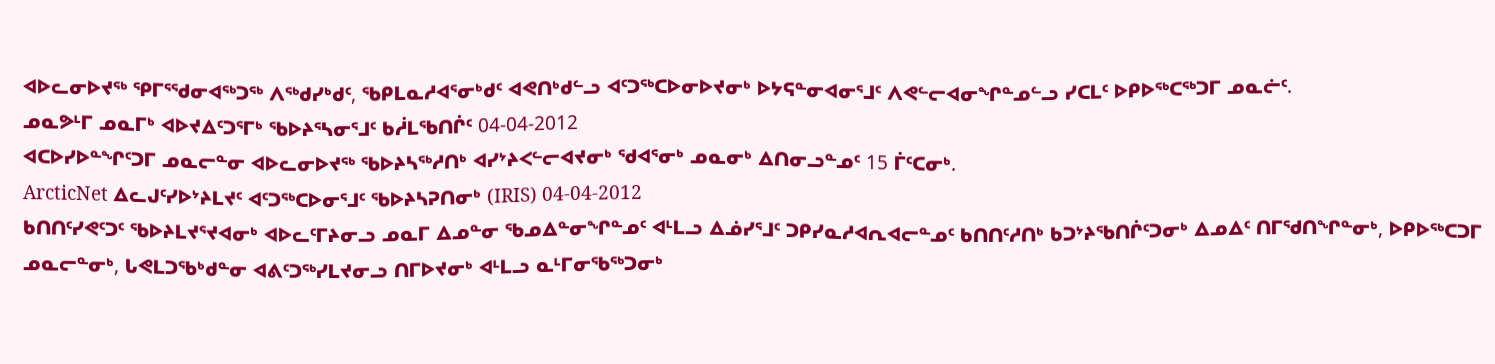ᐊᐅᓚᓂᐅᔪᖅ ᕿᒥᕐᖁᓂᐊᖅᑐᖅ ᐱᖅᑯᓯᒃᑯᑦ, ᖃᑭᒪᓇᓱᐊᕐᓂᒃᑯᑦ ᐊᕙᑎᒃᑯᓪᓗ ᐊᑦᑐᖅᑕᐅᓂᐅᔪᓂᒃ ᐅᔭᕋᓐᓂᐊᓂᕐᒧᑦ ᐱᕙᓪᓕᐊᓂᖏᓐᓄᓪᓗ ᓯᑕᒪᑦ ᐅᑭᐅᖅᑕᖅᑐᒥ ᓄᓇᓖᑦ.
ᓄᓇᕗᒻᒥ ᓄᓇᒥᒃ ᐊᐅᔪᐃᑦᑐᕐᒥᒃ ᖃᐅᔨᕐᓴᓂᕐᒧᑦ ᑲᓲᒪᖃᑎᒌᑦ 04-04-2012
ᐊᑕᐅᓯᐅᓐᖏᑦᑐᒥ ᓄᓇᓕᓐᓂ ᐊᐅᓚᓂᐅᔪᖅ ᖃᐅᔨᓴᖅᓱᑎᒃ ᐊᓯᔾᔨᐸᓪᓕᐊᔪᓂᒃ ᖁᐊᕐᓂᒃ ᓄᓇᓂᒃ ᐃᑎᓂᓗᓐᓄᑦ 15 ᒦᑦᑕᓂᒃ.
ArcticNet ᐃᓚᒍᑦᓯᐅᔾᔨᒪᔪᑦ ᐊᑦᑐᖅᑕᐅᓂᕐᒧᑦ ᖃᐅᔨᓴᕈᑎᓂᒃ (IRIS) 04-04-2012
ᑲᑎᑎᑦᓯᕙᑦᑐᑦ ᖃᐅᔨᒪᔪᕐᔪᐊᓂᒃ ᐊᐅᓚᑦᒥᔨᓂᓗ ᓄᓇᒥ ᐃᓄᓐᓂ ᖃᓄᐃᓐᓂᖏᓐᓄᑦ ᐊᒻᒪᓗ ᐃᓅᓯᕐᒧᑦ ᑐᑭᓯᓇᓱᐊᕆᐊᓕᓐᓄᑦ ᑲᑎᑎᑦᓱᑎᒃ ᑲᑐᔾᔨᖃᑎᒌᑦᑐᓂᒃ ᐃᓄᐃᑦ ᑎᒥᖁᑎᖏᓐᓂᒃ, ᐅᑭᐅᖅᑕᑐᒥ ᓄᓇᓕᓐᓂᒃ, ᒐᕙᒪᑐᖃᒃᑯᓐᓂ ᐊᕕᑦᑐᖅᓯᒪᔪᓂᓗ ᑎᒥᐅᔪᓂᒃ ᐊᒻᒪᓗ ᓇᒻᒥᓂᖃᖅᑐᓂᒃ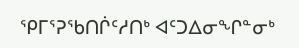ᕿᒥᕐᕈᖃᑎᒌᑦᓱᑎᒃ ᐊᑦᑐᐃᓂᖏᓐᓂᒃ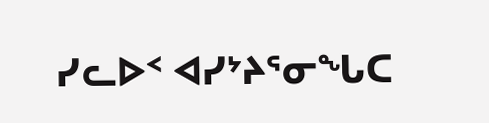ᓯᓚᐅᑉ ᐊᓯᔾᔨᕐᓂᖓᑕ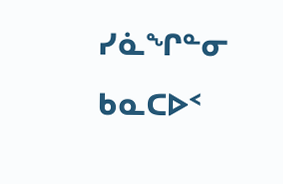ᓯᓈᖏᓐᓂ ᑲᓇᑕᐅᑉ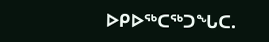ᐅᑭᐅᖅᑕᖅᑐᖓᑕ.